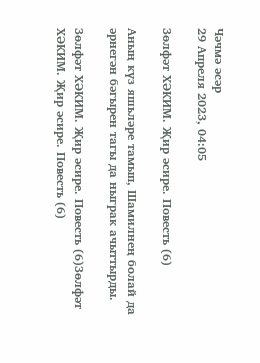Чәчмә әсәр
29 Апреля 2023, 04:05

Зөлфәт ХӘКИМ. Җир әсире. Повесть (6)

Аның күз яшьләре тамып, Шамилнең болай да әрнегән бәгырен тагы да ныграк ачыттырды.

Зөлфәт ХӘКИМ. Җир әсире. Повесть (6)Зөлфәт ХӘКИМ. Җир әсире. Повесть (6)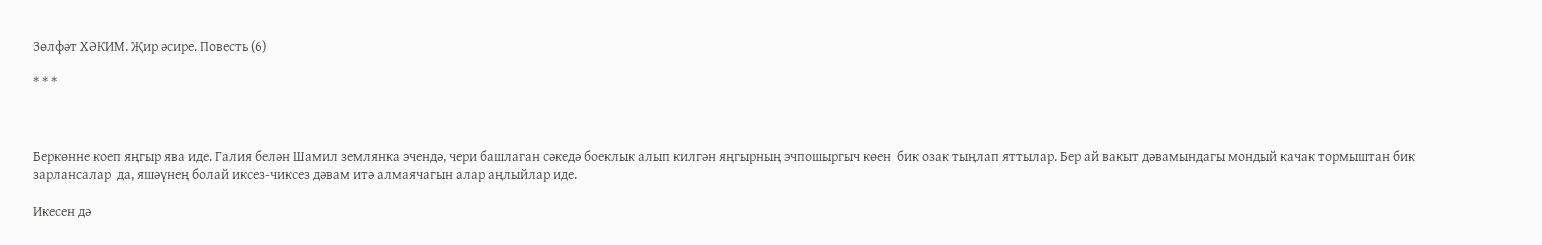Зөлфәт ХӘКИМ. Җир әсире. Повесть (6)

* * *



Беркөнне коеп яңгыр ява иде. Галия белән Шамил землянка эчендә, чери башлаган сәкедә боеклык алып килгән яңгырның эчпошыргыч көен  бик озак тыңлап яттылар. Бер ай вакыт дәвамындагы мондый качак тормыштан бик зарлансалар  да, яшәүнең болай иксез-чиксез дәвам итә алмаячагын алар аңлыйлар иде.

Икесен дә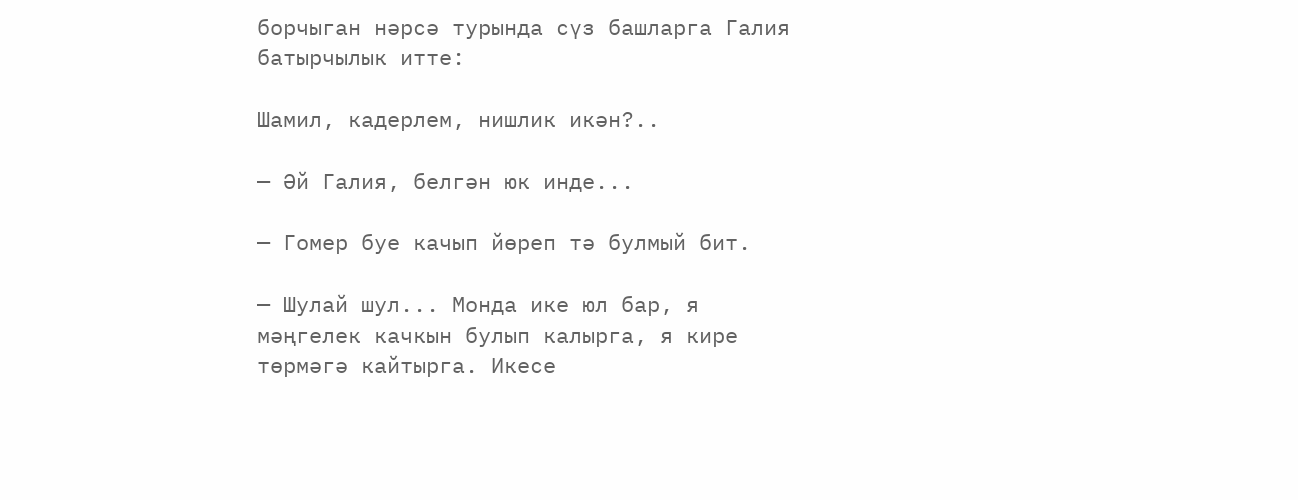борчыган нәрсә турында сүз башларга Галия батырчылык итте:

Шамил, кадерлем, нишлик икән?..

— Әй Галия, белгән юк инде...

— Гомер буе качып йөреп тә булмый бит.

— Шулай шул... Монда ике юл бар, я мәңгелек качкын булып калырга, я кире төрмәгә кайтырга. Икесе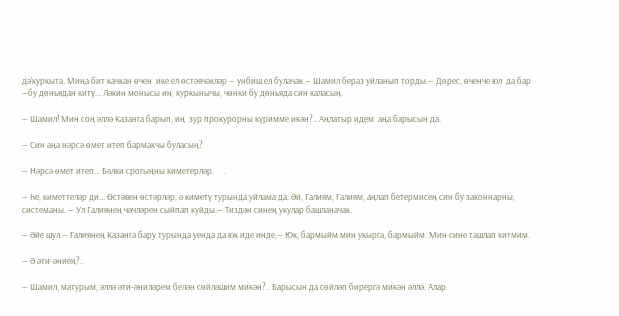дә’куркыта. Миңа бит качкан өчен  ике ел өстәячәкләр — унбиш ел булачак.— Шамил бераз уйланып торды.— Дөрес, өченче юл  да бар —бу дөньядан китү... Ләкин монысы иң  куркынычы, чөнки бу дөньяда син каласың.

— Шамил! Мин соң әллә Казанга барып, иң  зур прокурорны күримме икән?.. Аңлатыр идем  аңа барысын да.

— Син аңа нәрсә өмет итеп бармакчы буласың?

— Нәрсә өмет итеп... Бәлки срогыңны киметерләр.     .

— Һе, киметтеләр ди... Өстәвен өстәрләр, ә киметү турында уйлама да. Әй, Галиям, Галиям, аңлап бетермисең син бу законнарны, системаны. — Ул Галиянең чәчләрен сыйпап куйды.— Тиздән синең укулар башланачак.

— Әйе шул.— Галиянең Казанга бару турында уенда да юк иде инде,— Юк, бармыйм мин укырга, бармыйм. Мин сине ташлап китмим.

— Ә әти-әниең?..

— Шамил, матурым, әллә әти-әниләрем белән сөйләшим микән?.. Барысын да сөйләп бирергә микән әллә. Алар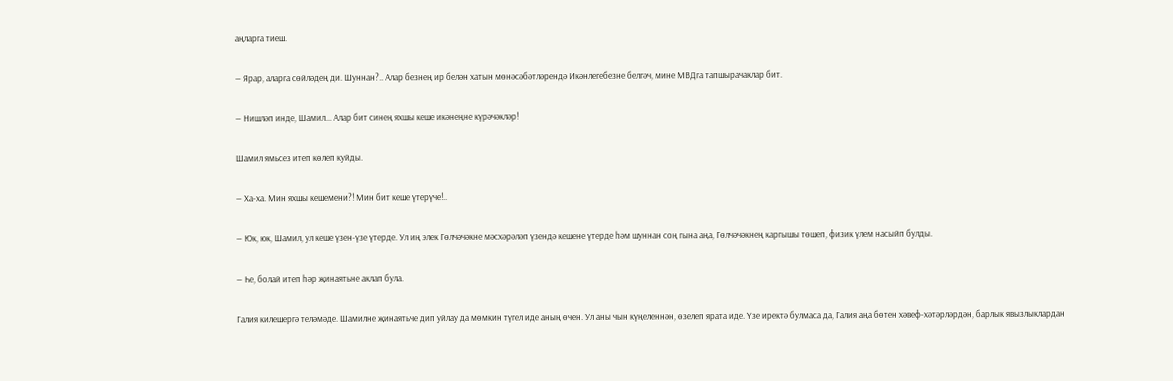аңларга тиеш.

— Ярар, аларга сөйләдең ди. Шуннан?.. Алар безнең ир белән хатын мөнәсәбәтләрендә Икәнлегебезне белгәч, мине МВДга тапшырачаклар бит.

— Нишләп инде, Шамил... Алар бит синең яхшы кеше икәнеңне күрәчәкләр!

Шамил ямьсез итеп көлеп куйды.

— Ха-ха. Мин яхшы кешемени?! Мин бит кеше үтерүче!..

— Юк, юк, Шамил, ул кеше үзен-үзе үтерде. Ул иң элек Гөлчәчәкне мәсхәрәләп үзендә кешене үтерде һәм шуннан соң гына аңа, Гөлчәчәкнең каргышы төшеп, физик үлем насыйп булды.

— Һе, болай итеп һәр җинаятьне аклап була.

Галия килешергә теләмәде. Шамилне җинаятьче дип уйлау да мөмкин түгел иде аның өчен. Ул аны чын күңеленнән, өзелеп ярата иде. Үзе иректә булмаса да, Галия аңа бөтен хәвеф-хәтәрләрдән, барлык явызлыклардан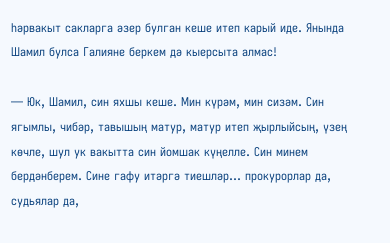һәрвакыт сакларга әзер булган кеше итеп карый иде. Янында Шамил булса Галияне беркем дә кыерсыта алмас!

— Юк, Шамил, син яхшы кеше. Мин күрәм, мин сизәм. Син ягымлы, чибәр, тавышың матур, матур итеп җырлыйсың, үзең көчле, шул ук вакытта син йомшак күңелле. Син минем бердәнберем. Сине гафу итәргә тиешләр... прокурорлар да, судьялар да,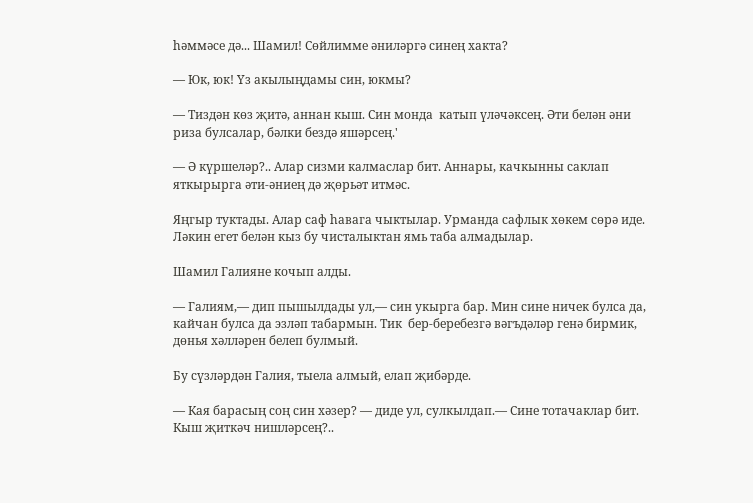һәммәсе дә... Шамил! Сөйлимме әниләргә синең хакта?

— Юк, юк! Үз акылыңдамы син, юкмы?

— Тиздән көз җитә, аннан кыш. Син монда  катып үләчәксең. Әти белән әни риза булсалар, бәлки бездә яшәрсең.'

— Ә күршеләр?.. Алар сизми калмаслар бит. Аннары, качкынны саклап яткырырга әти-әниең дә җөрьәт итмәс.

Яңгыр туктады. Алар саф һавага чыктылар. Урманда сафлык хөкем сөрә иде. Ләкин егет белән кыз бу чисталыктан ямь таба алмадылар.

Шамил Галияне кочып алды.

— Галиям,— дип пышылдады ул,— син укырга бар. Мин сине ничек булса да, кайчан булса да эзләп табармын. Тик  бер-беребезгә вәгъдәләр генә бирмик, дөнья хәлләрен белеп булмый.

Бу сүзләрдән Галия, тыела алмый, елап җибәрде.

— Кая барасың соң син хәзер? — диде ул, сулкылдап.— Сине тотачаклар бит. Кыш җиткәч нишләрсең?..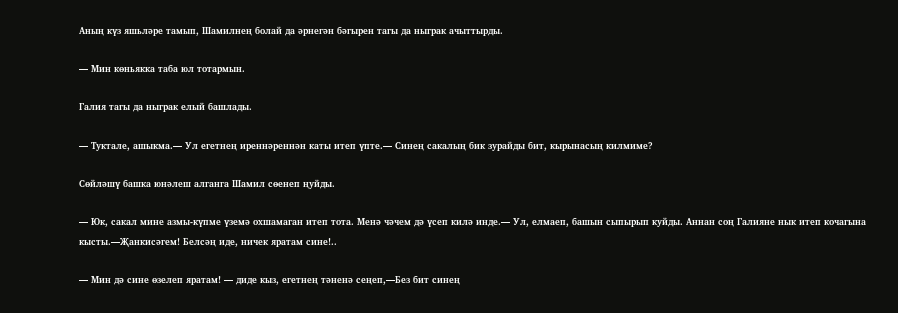Аның күз яшьләре тамып, Шамилнең болай да әрнегән бәгырен тагы да ныграк ачыттырды.

— Мин көньякка таба юл тотармын.

Галия тагы да ныграк елый башлады.

— Туктале, ашыкма.— Ул егетнең иреннәреннән каты итеп үпте.— Синең сакалың бик зурайды бит, кырынасың килмиме?

Сөйләшү башка юнәлеш алганга Шамил сөенеп ңуйды.

— Юк, сакал мине азмы-күпме үземә охшамаган итеп тота. Менә чәчем дә үсеп килә инде.— Ул, елмаеп, башын сыпырып куйды. Аннан соң Галияне нык итеп кочагына кысты.—Җанкисәгем! Белсәң иде, ничек яратам сине!..

— Мин дә сине өзелеп яратам! — диде кыз, егетнең тәненә сеңеп,—Без бит синең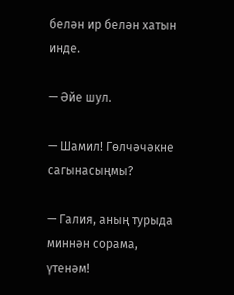белән ир белән хатын инде.

— Әйе шул.

— Шамил! Гөлчәчәкне сагынасыңмы?

— Галия, аның турыда миннән сорама, үтенәм!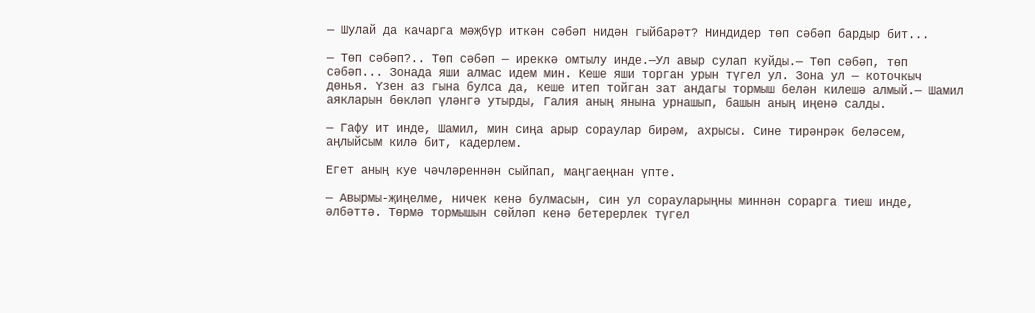— Шулай да качарга мәҗбүр иткән сәбәп нидән гыйбарәт? Ниндидер төп сәбәп бардыр бит...

— Төп сәбәп?.. Төп сәбәп — иреккә омтылу инде.—Ул авыр сулап куйды.— Төп сәбәп, төп сәбәп... Зонада яши алмас идем мин. Кеше яши торган урын түгел ул. Зона ул — коточкыч дөнья. Үзен аз гына булса да, кеше итеп тойган зат андагы тормыш белән килешә алмый.— Шамил аякларын бөкләп үләнгә утырды, Галия аның янына урнашып, башын аның иңенә салды.

— Гафу ит инде, Шамил, мин сиңа арыр сораулар бирәм, ахрысы. Сине тирәнрәк беләсем, аңлыйсым килә бит, кадерлем.

Егет аның куе чәчләреннән сыйпап, маңгаеңнан үпте.

— Авырмы-җиңелме, ничек кенә булмасын, син ул сорауларыңны миннән сорарга тиеш инде, әлбәттә. Төрмә тормышын сөйләп кенә бетерерлек түгел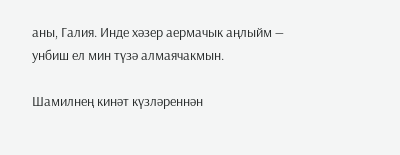аны, Галия. Инде хәзер аермачык аңлыйм — унбиш ел мин түзә алмаячакмын.

Шамилнең кинәт күзләреннән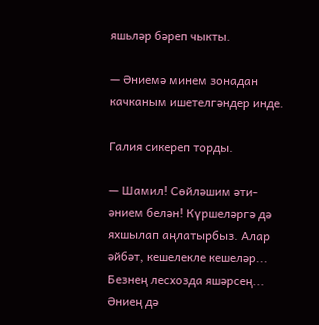яшьләр бәреп чыкты.

— Әниемә минем зонадан качканым ишетелгәндер инде.

Галия сикереп торды.

— Шамил! Сөйләшим әти-әнием белән! Күршеләргә дә яхшылап аңлатырбыз. Алар әйбәт, кешелекле кешеләр... Безнең лесхозда яшәрсең... Әниең дә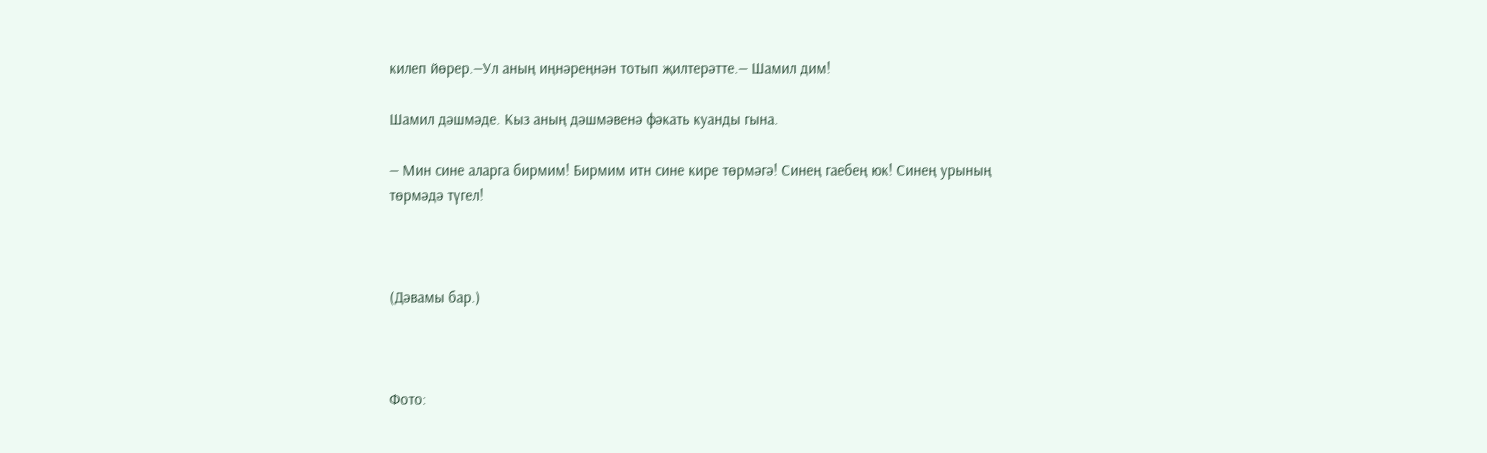килеп йөрер.—Ул аның иңнәреңнән тотып җилтерәтте.— Шамил дим!

Шамил дәшмәде. Кыз аның дәшмәвенә фәкать куанды гына.

— Мин сине аларга бирмим! Бирмим итн сине кире төрмәгә! Синең гаебең юк! Синең урының төрмәдә түгел!



(Дәвамы бар.)



Фото: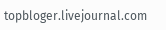topbloger.livejournal.com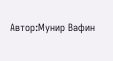Автор:Мунир Вафин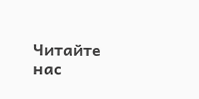Читайте нас